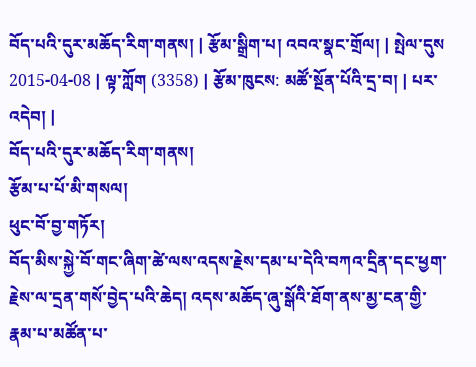བོད་པའི་དུར་མཆོད་རིག་གནས། | རྩོམ་སྒྲིག་པ། འབའ་སྣང་གྲོལ། | སྤེལ་དུས 2015-04-08 | ལྟ་ཀློག (3358) | རྩོམ་ཁུངས: མཚོ་སྔོན་པོའི་དྲ་བ། | པར་འདེབ། |
བོད་པའི་དུར་མཆོད་རིག་གནས།
རྩོམ་པ་པོ་མི་གསལ།
ཕུང་བོ་བྱ་གཏོར།
བོད་མིས་སྐྱེ་བོ་གང་ཞིག་ཚེ་ལས་འདས་རྗེས་དམ་པ་དེའི་བཀའ་དྲིན་དང་ཕྱག་རྗེས་ལ་དྲན་གསོ་བྱེད་པའི་ཆེད། འདས་མཆོད་ཞུ་སྒོའི་ཐོག་ནས་མྱ་ངན་གྱི་རྣམ་པ་མཚོན་པ་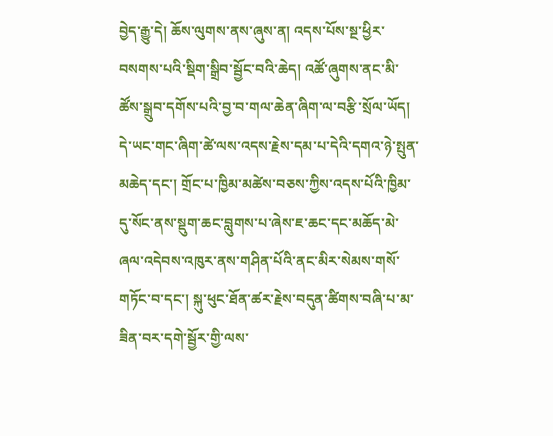བྱེད་རྒྱུ་དེ། ཆོས་ལུགས་ནས་ཞུས་ན། འདས་པོས་སྔ་ཕྱིར་བསགས་པའི་སྡིག་སྒྲིབ་སྦྱོང་བའི་ཆེད། འཚོ་ཞུགས་ནང་མི་ཚོས་སྒྲུབ་དགོས་པའི་བྱ་བ་གལ་ཆེན་ཞིག་ལ་བརྩི་སྲོལ་ཡོད། དེ་ཡང་གང་ཞིག་ཚེ་ལས་འདས་རྗེས་དམ་པ་དེའི་དགའ་ཉེ་སྤུན་མཆེད་དང་། གྲོང་པ་ཁྱིམ་མཚེས་བཅས་ཀྱིས་འདས་པོའི་ཁྱིམ་དུ་སོང་ནས་སྡུག་ཆང་བླུགས་པ་ཞེས་ཇ་ཆང་དང་མཆོད་མེ་ཞལ་འདེབས་འཁུར་ནས་གཤིན་པོའི་ནང་མིར་སེམས་གསོ་གཏོང་བ་དང་། སྐུ་ཕུང་ཐོན་ཚར་རྗེས་བདུན་ཚིགས་བཞི་པ་མ་ཟིན་བར་དགེ་སྦྱོར་གྱི་ལས་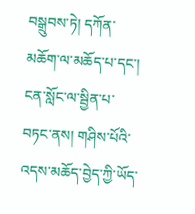བསྒྲུབས་ཏེ། དཀོན་མཆོག་ལ་མཆོད་པ་དང་། ངན་སློང་ལ་སྦྱིན་པ་བཏང་ནས། གཤིས་པོའི་འདས་མཆོད་བྱེད་ཀྱི་ཡོད་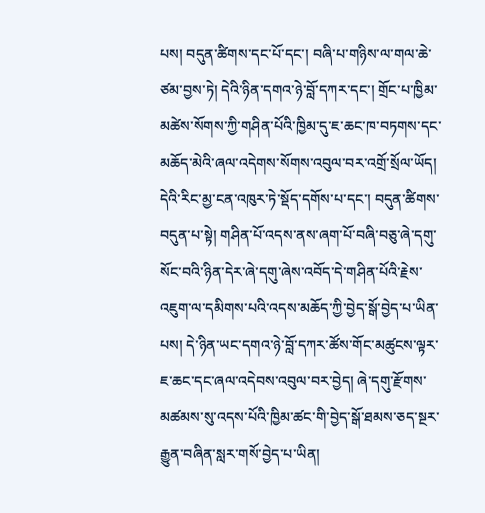པས། བདུན་ཚིགས་དང་པོ་དང་། བཞི་པ་གཉིས་ལ་གལ་ཆེ་ཙམ་བྱས་ཏེ། དེའི་ཉིན་དགའ་ཉེ་བློ་དཀར་དང་། གྲོང་པ་ཁྱིམ་མཚེས་སོགས་ཀྱི་གཤིན་པོའི་ཁྱིམ་དུ་ཇ་ཆང་ཁ་བཏགས་དང་མཆོད་མེའི་ཞལ་འདེགས་སོགས་འབུལ་བར་འགྲོ་སྲོལ་ཡོད། དེའི་རིང་མྱ་ངན་འཁུར་ཏེ་སྡོད་དགོས་པ་དང་། བདུན་ཚིགས་བདུན་པ་སྟེ། གཤིན་པོ་འདས་ནས་ཞག་པོ་བཞི་བཅུ་ཞེ་དགུ་སོང་བའི་ཉིན་དེར་ཞེ་དགུ་ཞེས་འབོད་དེ་གཤིན་པོའི་རྗེས་འཇུག་ལ་དམིགས་པའི་འདས་མཆོད་ཀྱི་བྱེད་སྒོ་བྱེད་པ་ཡིན་པས། དེ་ཉིན་ཡང་དགའ་ཉེ་བློ་དཀར་ཚོས་གོང་མཚུངས་ལྟར་ཇ་ཆང་དང་ཞལ་འདེབས་འབུལ་བར་བྱེད། ཞེ་དགུ་རྫོགས་མཚམས་སུ་འདས་པོའི་ཁྱིམ་ཚང་གི་བྱེད་སྒོ་ཐམས་ཅད་སྔར་རྒྱུན་བཞིན་སླར་གསོ་བྱེད་པ་ཡིན།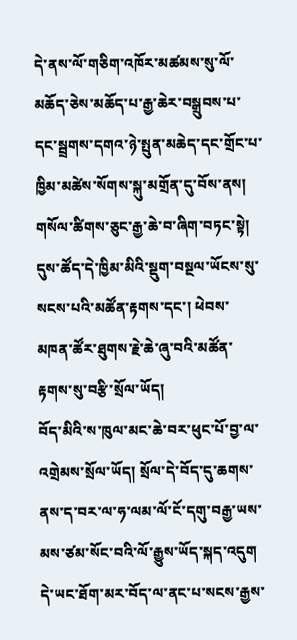དེ་ནས་ལོ་གཅིག་འཁོར་མཚམས་སུ་ལོ་མཆོད་ཅེས་མཆོད་པ་རྒྱ་ཆེར་བསྒྲུབས་པ་དང་སྦྲགས་དགའ་ཉེ་སྤུན་མཆེད་དང་གྲོང་པ་ཁྱིམ་མཚེས་སོགས་སྐུ་མགྲོན་དུ་བོས་ནས། གསོལ་ཚིགས་ཅུང་རྒྱ་ཆེ་བ་ཞིག་བཏང་སྟེ། དུས་ཚོད་དེ་ཁྱིམ་མིའི་སྡུག་བསྔལ་ཡོངས་སུ་སངས་པའི་མཚོན་རྟགས་དང་། ཕེབས་མཁན་ཚོར་ཐུགས་རྗེ་ཆེ་ཞུ་བའི་མཚོན་རྟགས་སུ་བརྩི་སྲོལ་ཡོད།
བོད་མིའི་ས་ཁུལ་མང་ཆེ་བར་ཕུང་པོ་བྱ་ལ་འགྲེམས་སྲོལ་ཡོད། སྲོལ་དེ་བོད་དུ་ཆགས་ནས་ད་བར་ལ་ཧ་ལམ་ལོ་ངོ་དགུ་བརྒྱ་ཡས་མས་ཙམ་སོང་བའི་ལོ་རྒྱུས་ཡོད་སྐད་འདུག དེ་ཡང་ཐོག་མར་བོད་ལ་ནང་པ་སངས་རྒྱས་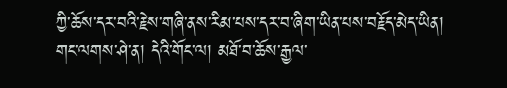ཀྱི་ཆོས་དར་བའི་རྗེས་གཞི་ནས་རིམ་པས་དར་བ་ཞིག་ཡིན་པས་བརྗོད་མེད་ཡིན། གང་ལགས་ཤེ་ན། དེའི་གོང་ལ། མཐོ་བ་ཆོས་རྒྱལ་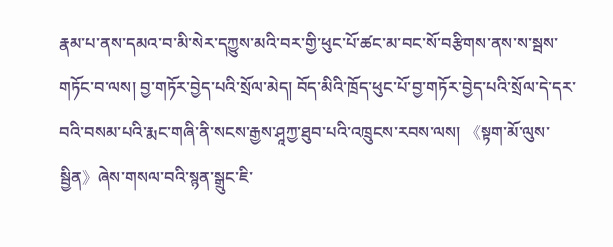རྣམ་པ་ནས་དམའ་བ་མི་སེར་དཀྱུས་མའི་བར་གྱི་ཕུང་པོ་ཚང་མ་བང་སོ་བརྩིགས་ནས་ས་སྦས་གཏོང་བ་ལས། བྱ་གཏོར་བྱེད་པའི་སྲོལ་མེད། བོད་མིའི་ཁྲོད་ཕུང་པོ་བྱ་གཏོར་བྱེད་པའི་སྲོལ་དེ་དར་བའི་བསམ་པའི་རྨང་གཞི་ནི་སངས་རྒྱས་ཤཱཀྱ་ཐུབ་པའི་འཁྲུངས་རབས་ལས། 《སྟག་མོ་ལུས་སྦྱིན》ཞེས་གསལ་བའི་སྙན་སྒྲུང་ཇི་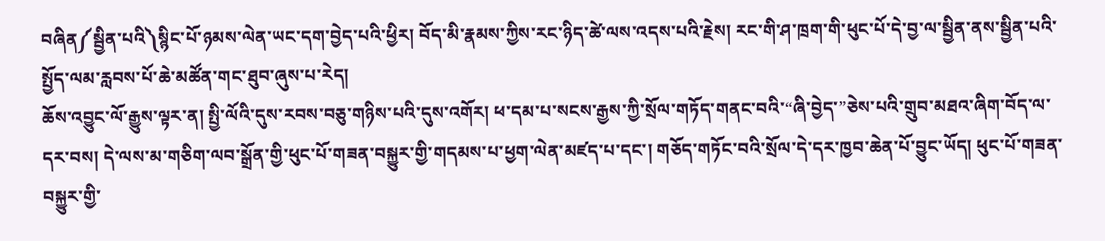བཞིན༼སྦྱིན་པའི༽སྙིང་པོ་ཉམས་ལེན་ཡང་དག་བྱེད་པའི་ཕྱིར། བོད་མི་རྣམས་ཀྱིས་རང་ཉིད་ཚེ་ལས་འདས་པའི་རྗེས། རང་གི་ཤ་ཁྲག་གི་ཕུང་པོ་དེ་བྱ་ལ་སྦྱིན་ནས་སྦྱིན་པའི་སྤྱོད་ལམ་རླབས་པོ་ཆེ་མཚོན་གང་ཐུབ་ཞུས་པ་རེད།
ཆོས་འབྱུང་ལོ་རྒྱུས་ལྟར་ན། སྤྱི་ལོའི་དུས་རབས་བཅུ་གཉིས་པའི་དུས་འགོར། ཕ་དམ་པ་སངས་རྒྱས་ཀྱི་སྲོལ་གཏོད་གནང་བའི་“ཞི་བྱེད་”ཅེས་པའི་གྲུབ་མཐའ་ཞིག་བོད་ལ་དར་བས། དེ་ལས་མ་གཅིག་ལབ་སྒྲོན་གྱི་ཕུང་པོ་གཟན་བསྐྱུར་གྱི་གདམས་པ་ཕྱག་ལེན་མཛད་པ་དང་། གཅོད་གཏོང་བའི་སྲོལ་དེ་དར་ཁྱབ་ཆེན་པོ་བྱུང་ཡོད། ཕུང་པོ་གཟན་བསྐྱུར་གྱི་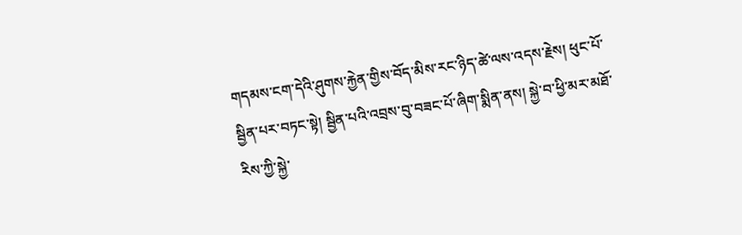གདམས་ངག་དེའི་ཤུགས་རྐྱེན་གྱིས་བོད་མིས་རང་ཉིད་ཚེ་ལས་འདས་རྗེས། ཕུང་པོ་སྦྱིན་པར་བཏང་སྟེ། སྦྱིན་པའི་འབྲས་བུ་བཟང་པོ་ཞིག་སྨིན་ནས། སྐྱེ་བ་ཕྱི་མར་མཐོ་རིས་ཀྱི་སྐྱེ་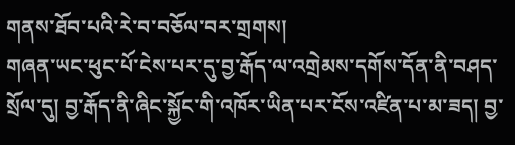གནས་ཐོབ་པའི་རེ་བ་བཅོལ་བར་གྲགས།
གཞན་ཡང་ཕུང་པོ་ངེས་པར་དུ་བྱ་རྒོད་ལ་འགྲེམས་དགོས་དོན་ནི་བཤད་སྲོལ་དུ། བྱ་རྒོད་ནི་ཞིང་སྐྱོང་གི་འཁོར་ཡིན་པར་ངོས་འཛིན་པ་མ་ཟད། བྱ་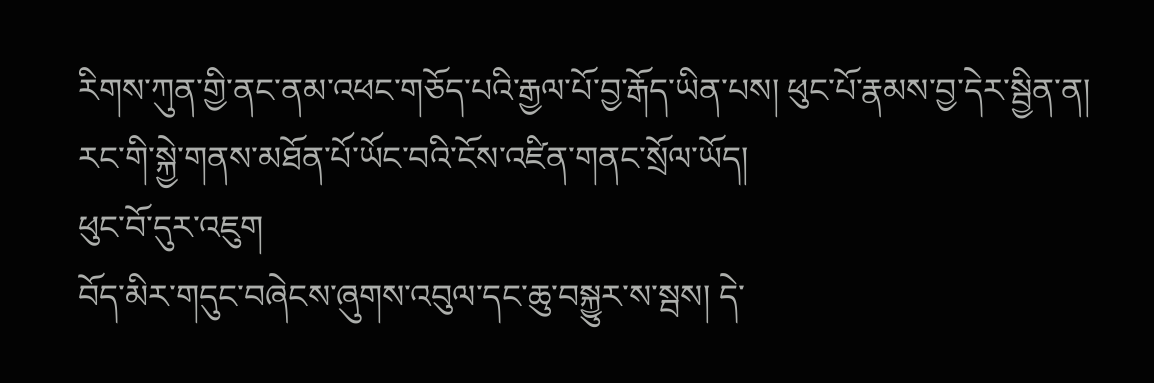རིགས་ཀུན་གྱི་ནང་ནམ་འཕང་གཅོད་པའི་རྒྱལ་པོ་བྱ་རྒོད་ཡིན་པས། ཕུང་པོ་རྣམས་བྱ་དེར་སྦྱིན་ན། རང་གི་སྐྱེ་གནས་མཐོན་པོ་ཡོང་བའི་ངོས་འཛིན་གནང་སྲོལ་ཡོད།
ཕུང་བོ་དུར་འཇུག
བོད་མིར་གདུང་བཞེངས་ཞུགས་འབུལ་དང་ཆུ་བསྐྱུར་ས་སྦས། དེ་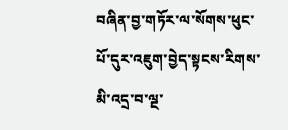བཞིན་བྱ་གཏོར་ལ་སོགས་ཕུང་པོ་དུར་འཇུག་བྱེད་སྟངས་རིགས་མི་འདྲ་བ་ལྔ་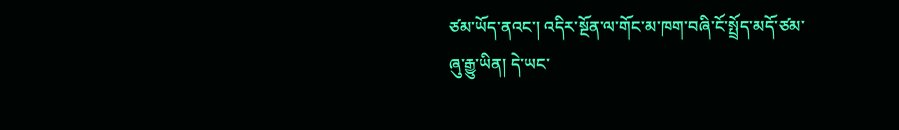ཙམ་ཡོད་ནའང་། འདིར་སྔོན་ལ་གོང་མ་ཁག་བཞི་ངོ་སྤྲོད་མདོ་ཙམ་ཞུ་རྒྱུ་ཡིན། དེ་ཡང་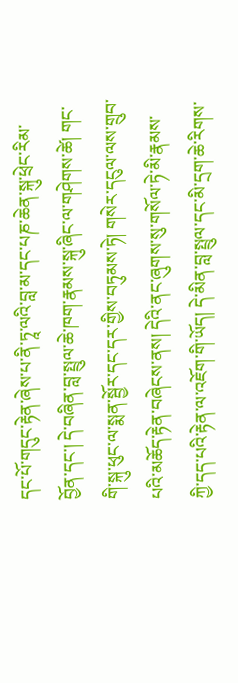དང་པོ་གདུང་རྟེན་ཞེས་པ་ནི་ཏཱ་ལའི་བླ་མ་དང་པཎ་ཆེན་སྐུ་ཕྲེང་རིམ་བྱོན་དང་། དེ་བཞིན་བླ་སྤྲུལ་ཆེ་ཁག་རྣམས་སྐུ་ཞིང་ལ་གཤེགས་ཚེ། གང་གི་སྐུ་ཕུང་ལ་སྨན་སྦྱོར་དང་དར་གྱིས་བཏུམས་ཏེ། གསེར་དངུལ་ལས་གྲུབ་པའི་མཆོད་རྟེན་བཞེངས་ནས། དེའི་ནང་ཞུགས་སུ་གསོལ་ཏེ་མི་རྣམས་ཀྱི་དད་པའི་རྟེན་ལ་འཇོག་གི་ཡོད། དེ་མིན་བླ་སྤྲུལ་དང་མི་དྲག་ཆེ་རིགས་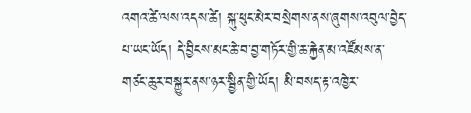འགའ་ཚེ་ལས་འདས་ཚེ། སྐུ་ཕུང་མེར་བསྲེགས་ནས་ཞུགས་འབུལ་བྱེད་པ་ཡང་ཡོད། དེ་བྱིངས་མང་ཆེ་བ་བྱ་གཏོར་གྱི་ཆ་རྐྱེན་མ་འཛོམས་ན་གཙང་ཆུར་བསྐྱུར་ནས་ཉར་སྦྱིན་གྱི་ཡོད། མི་བསད་རྟ་འཁྱེར་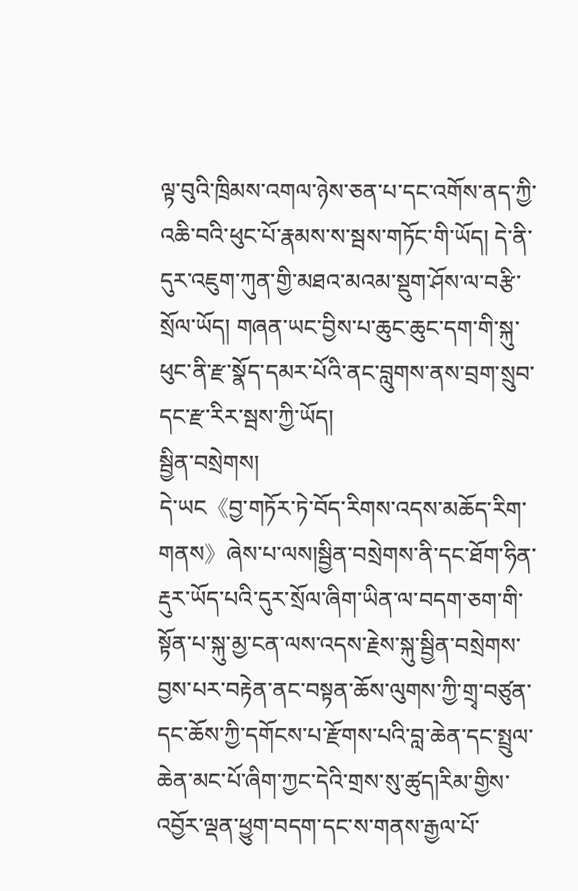ལྟ་བུའི་ཁྲིམས་འགལ་ཉེས་ཅན་པ་དང་འགོས་ནད་ཀྱི་འཆི་བའི་ཕུང་པོ་རྣམས་ས་སྦས་གཏོང་གི་ཡོད། དེ་ནི་དུར་འཇུག་ཀུན་གྱི་མཐའ་མའམ་སྡུག་ཤོས་ལ་བརྩི་སྲོལ་ཡོད། གཞན་ཡང་བྱིས་པ་ཆུང་ཆུང་དག་གི་སྐུ་ཕུང་ནི་རྫ་སྣོད་དམར་པོའི་ནང་བླུགས་ནས་བྲག་སྲུབ་དང་རྫ་རིར་སྦས་ཀྱི་ཡོད།
སྦྱིན་བསྲེགས།
དེ་ཡང《བྱ་གཏོར་ཏེ་བོད་རིགས་འདས་མཆོད་རིག་གནས》ཞེས་པ་ལས།སྦྱིན་བསྲེགས་ནི་དང་ཐོག་ཧིན་རྡུར་ཡོད་པའི་དུར་སྲོལ་ཞིག་ཡིན་ལ་བདག་ཅག་གི་སྟོན་པ་སྐུ་མྱ་ངན་ལས་འདས་རྗེས་སྐུ་སྦྱིན་བསྲེགས་བྱས་པར་བརྟེན་ནང་བསྟན་ཆོས་ལུགས་ཀྱི་གྲྭ་བཙུན་དང་ཆོས་ཀྱི་དགོངས་པ་རྫོགས་པའི་བླ་ཆེན་དང་སྤྲུལ་ཆེན་མང་པོ་ཞིག་ཀྱང་དེའི་གྲས་སུ་ཚུད།རིམ་གྱིས་འབྱོར་ལྡན་ཕྱུག་བདག་དང་ས་གནས་རྒྱལ་པོ་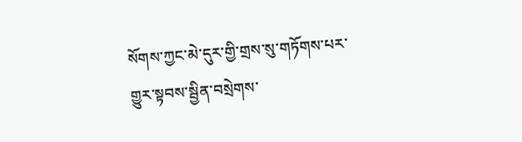སོགས་ཀྱང་མེ་དུར་གྱི་གྲས་སུ་གཏོགས་པར་གྱུར་སྟབས་སྦྱིན་བསྲེགས་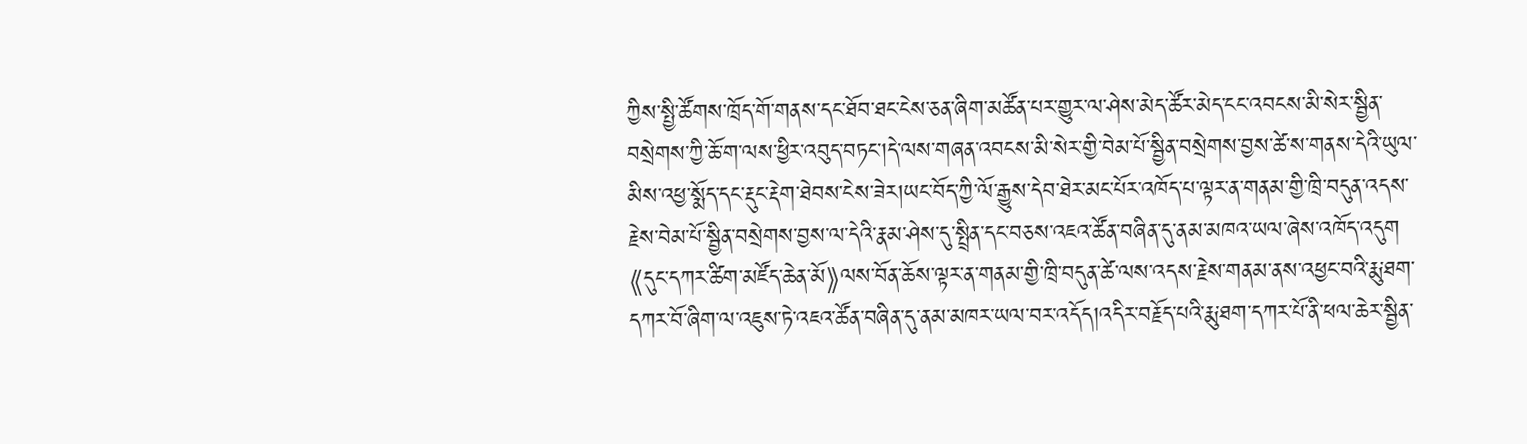ཀྱིས་སྤྱི་ཚོགས་ཁྲོད་གོ་གནས་དང་ཐོབ་ཐང་ངེས་ཅན་ཞིག་མཚོན་པར་གྱུར་ལ་ཤེས་མེད་ཚོར་མེད་ངང་འབངས་མི་སེར་སྦྱིན་བསྲེགས་ཀྱི་ཆོ་ག་ལས་ཕྱིར་འབུད་བཏང་།དེ་ལས་གཞན་འབངས་མི་སེར་གྱི་བེམ་པོ་སྦྱིན་བསྲེགས་བྱས་ཚེ་ས་གནས་དེའི་ཡུལ་མིས་འཕྱ་སྨོད་དང་རྡུང་རྡེག་ཐེབས་ངེས་ཟེར།ཡང་བོད་ཀྱི་ལོ་རྒྱུས་དེབ་ཐེར་མང་པོར་འཁོད་པ་ལྟར་ན་གནམ་གྱི་ཁྲི་བདུན་འདས་རྗེས་བེམ་པོ་སྦྱིན་བསྲེགས་བྱས་ལ་དེའི་རྣམ་ཤེས་དུ་སྤྲིན་དང་བཅས་འཇའ་ཚོན་བཞིན་དུ་ནམ་མཁའ་ཡལ་ཞེས་འཁོད་འདུག 《དུང་དཀར་ཚིག་མཛོད་ཆེན་མོ》ལས་བོན་ཆོས་ལྟར་ན་གནམ་གྱི་ཁྲི་བདུན་ཚེ་ལས་འདས་རྗེས་གནམ་ནས་འཕྱང་བའི་རྨུ་ཐག་དཀར་བོ་ཞིག་ལ་འཇུས་ཏེ་འཇའ་ཚོན་བཞིན་དུ་ནམ་མཁར་ཡལ་བར་འདོད།འདིར་བརྗོད་པའི་རྨུ་ཐག་དཀར་པོ་ནི་ཕལ་ཆེར་སྦྱིན་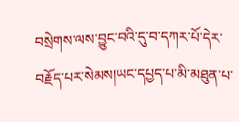བསྲེགས་ལས་བྱུང་བའི་དུ་བ་དཀར་པོ་དེར་བརྗོད་པར་སེམས།ཡང་དཔྱད་པ་མི་མཐུན་པ་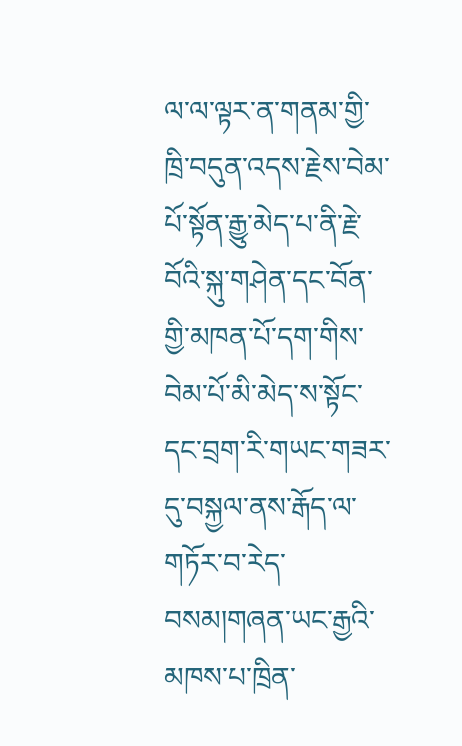ལ་ལ་ལྟར་ན་གནམ་གྱི་ཁྲི་བདུན་འདས་རྗེས་བེམ་པོ་སྟོན་རྒྱུ་མེད་པ་ནི་རྗེ་བོའི་སྐུ་གཤེན་དང་བོན་གྱི་མཁན་པོ་དག་གིས་བེམ་པོ་མི་མེད་ས་སྟོང་དང་བྲག་རི་གཡང་གཟར་དུ་བསྐྱལ་ནས་རྒོད་ལ་གཏོར་བ་རེད་བསམ།གཞན་ཡང་རྒྱའི་མཁས་པ་ཁྲིན་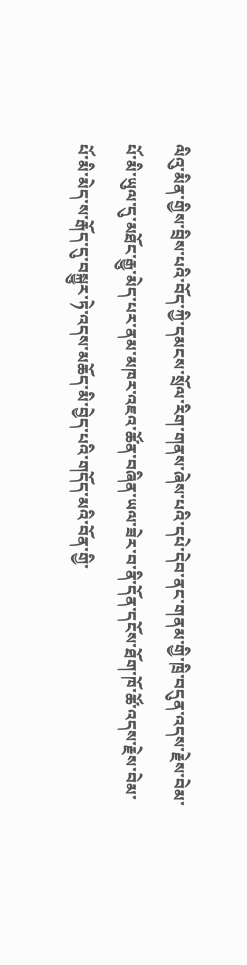ལིའུ་མིན་གྱིས་བྲིས་པའི་བོད་ཀྱི་དམངས་སྲོལ་རིག་གནས་ཞེས་པའི་དཔེ་དེབ་ནང་གནམ་གྱི་ཁྲི་བདུན་འདས་རྗེས་བེམ་པོ་མི་ཡུལ་དུ་མཐོང་རྒྱུ་མེད་པར་ནམ་མཁར་འཇའ་ཚོན་བཞིན་ཡལ་ཟེར་བ་ནི་དོན་དངོས་ཐོག་ཁོ་ཚོ་འདས་རྗེས་བེམ་པོ་མི་མེད་ས་རྒོད་དུ་བསྐྱུར་ཏེ་འདས་མཆོད་མི་བྱེད་པའི་གདོད་མའི་བོན་གྱི་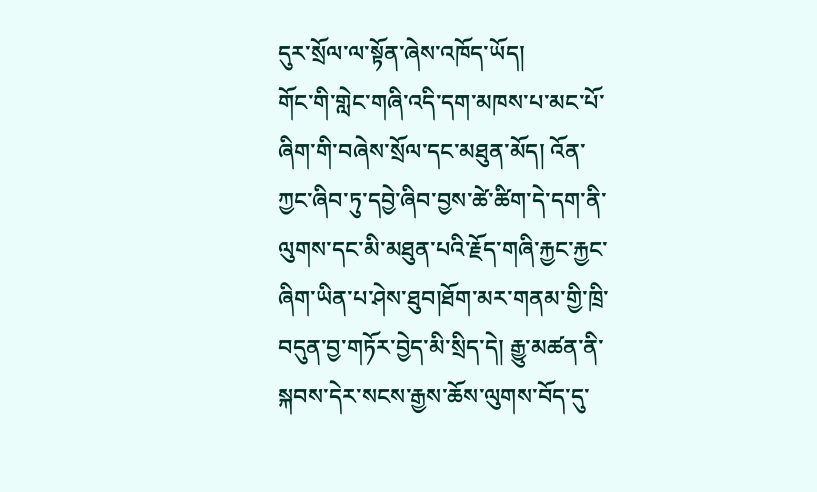དུར་སྲོལ་ལ་སྟོན་ཞེས་འཁོད་ཡོད།
གོང་གི་གླེང་གཞི་འདི་དག་མཁས་པ་མང་པོ་ཞིག་གི་བཞེས་སྲོལ་དང་མཐུན་མོད། འོན་ཀྱང་ཞིབ་ཏུ་དབྱེ་ཞིབ་བྱས་ཚེ་ཚིག་དེ་དག་ནི་ལུགས་དང་མི་མཐུན་པའི་རྗོད་གཞི་རྐྱང་རྐྱང་ཞིག་ཡིན་པ་ཤེས་ཐུབ།ཐོག་མར་གནམ་གྱི་ཁྲི་བདུན་བྱ་གཏོར་བྱེད་མི་སྲིད་དེ། རྒྱུ་མཚན་ནི་སྐབས་དེར་སངས་རྒྱས་ཆོས་ལུགས་བོད་དུ་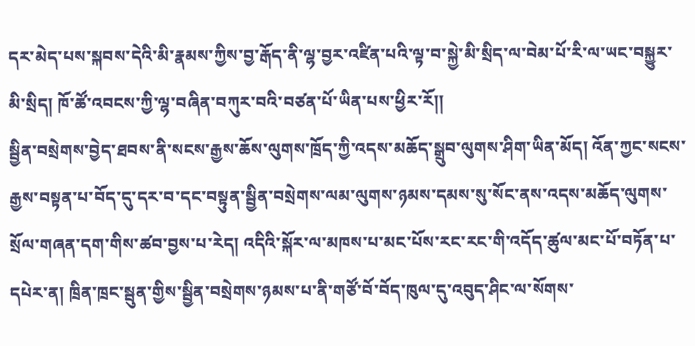དར་མེད་པས་སྐབས་དེའི་མི་རྣམས་ཀྱིས་བྱ་རྒོད་ནི་ལྷ་བྱར་འཛིན་པའི་ལྟ་བ་སྐྱེ་མི་སྲིད་ལ་བེམ་པོ་རི་ལ་ཡང་བསྐྱུར་མི་སྲིད། ཁོ་ཚོ་འབངས་ཀྱི་ལྷ་བཞིན་བཀུར་བའི་བཙན་པོ་ཡིན་པས་ཕྱིར་རོ།།
སྦྱིན་བསྲེགས་བྱེད་ཐབས་ནི་སངས་རྒྱས་ཆོས་ལུགས་ཁྲོད་ཀྱི་འདས་མཆོད་སྒྲུབ་ལུགས་ཤིག་ཡིན་མོད། འོན་ཀྱང་སངས་རྒྱས་བསྟན་པ་བོད་དུ་དར་བ་དང་བསྟུན་སྦྱིན་བསྲེགས་ལམ་ལུགས་ཉམས་དམས་སུ་སོང་ནས་འདས་མཆོད་ལུགས་སྲོལ་གཞན་དག་གིས་ཚབ་བྱས་པ་རེད། འདིའི་སྐོར་ལ་མཁས་པ་མང་པོས་རང་རང་གི་འདོད་ཚུལ་མང་པོ་བཏོན་པ་དཔེར་ན། ཁྲིན་ཁྲང་སྦུན་གྱིས་སྦྱིན་བསྲེགས་ཉམས་པ་ནི་གཙོ་བོ་བོད་ཁུལ་དུ་འབུད་ཤིང་ལ་སོགས་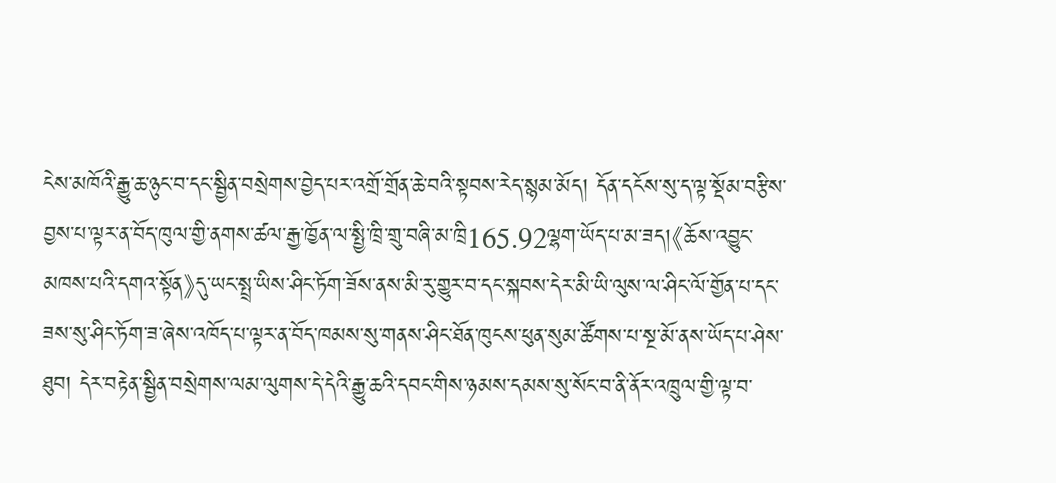ངེས་མཁོའི་རྒྱུ་ཆ་ཉུང་བ་དང་སྦྱིན་བསྲེགས་བྱེད་པར་འགྲོ་གྲོན་ཆེ་བའི་སྟབས་རེད་སྙམ་མོད། དོན་དངོས་སུ་ད་ལྟ་སྡོམ་བརྩིས་བྱས་པ་ལྟར་ན་བོད་ཁུལ་གྱི་ནགས་ཚལ་རྒྱ་ཁྱོན་ལ་སྤྱི་ཁྲི་གྲུ་བཞི་མ་ཁྲི165.92ལྷག་ཡོད་པ་མ་ཟད།《ཆོས་འབྱུང་མཁས་པའི་དགའ་སྟོན》དུ་ཡང་སྤྲ་ཡིས་ཤིང་ཏོག་ཟོས་ནས་མི་རུ་གྱུར་བ་དང་སྐབས་དེར་མི་ཡི་ལུས་ལ་ཤིང་ལོ་གྱོན་པ་དང་ཟས་སུ་ཤིང་ཏོག་ཟ་ཞེས་འཁོད་པ་ལྟར་ན་བོད་ཁམས་སུ་གནས་ཤིང་ཐོན་ཁུངས་ཕུན་སུམ་ཚོགས་པ་སྔ་མོ་ནས་ཡོད་པ་ཤེས་ཐུབ། དེར་བརྟེན་སྦྱིན་བསྲེགས་ལམ་ལུགས་དེ་དེའི་རྒྱུ་ཆའི་དབང་གིས་ཉམས་དམས་སུ་སོང་བ་ནི་ནོར་འཁྲུལ་གྱི་ལྟ་བ་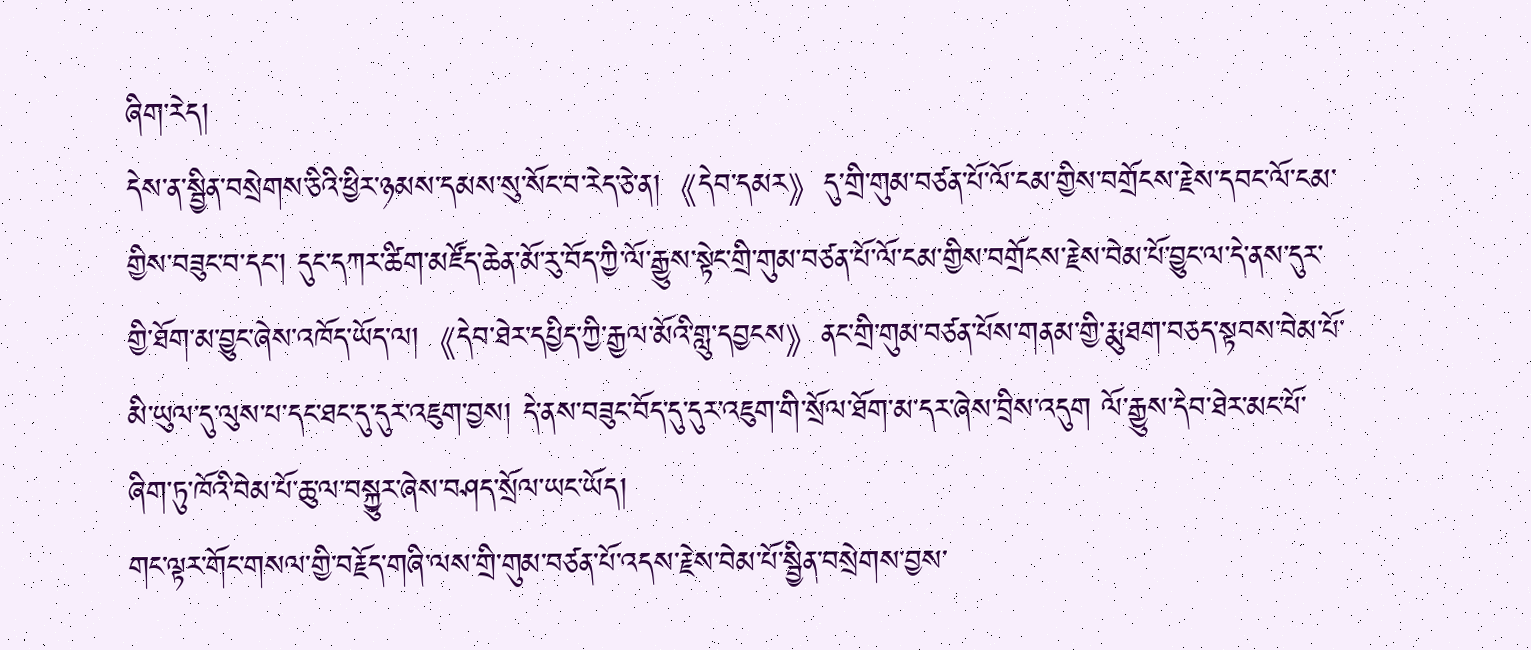ཞིག་རེད།
དེས་ན་སྦྱིན་བསྲེགས་ཅིའི་ཕྱིར་ཉམས་དམས་སུ་སོང་བ་རེད་ཅེ་ན།《དེབ་དམར》དུ་གྲི་གུམ་བཙན་པོ་ལོ་ངམ་གྱིས་བགྲོངས་རྗེས་དབང་ལོ་ངམ་གྱིས་བཟུང་བ་དང་། དུང་དཀར་ཚིག་མཛོད་ཆེན་མོ་རུ་བོད་ཀྱི་ལོ་རྒྱུས་སྟེང་གྲི་གུམ་བཙན་པོ་ལོ་ངམ་གྱིས་བགྲོངས་རྗེས་བེམ་པོ་བྱུང་ལ་དེ་ནས་དུར་གྱི་ཐོག་མ་བྱུང་ཞེས་འཁོད་ཡོད་ལ།《དེབ་ཐེར་དཔྱིད་ཀྱི་རྒྱལ་མོའི་གླུ་དབྱངས》ནང་གྲི་གུམ་བཙན་པོས་གནམ་གྱི་རྨུ་ཐག་བཅད་སྟབས་བེམ་པོ་མི་ཡུལ་དུ་ལུས་པ་དང་ཐང་དུ་དུར་འཇུག་བྱས། དེ་ནས་བཟུང་བོད་དུ་དུར་འཇུག་གི་སྲོལ་ཐོག་མ་དར་ཞེས་བྲིས་འདུག ལོ་རྒྱུས་དེབ་ཐེར་མང་པོ་ཞིག་ཏུ་ཁོའི་བེམ་པོ་ཆུ་ལ་བསྐྱུར་ཞེས་བཤད་སྲོལ་ཡང་ཡོད།
གང་ལྟར་གོང་གསལ་གྱི་བརྗོད་གཞི་ལས་གྲི་གུམ་བཙན་པོ་འདས་རྗེས་བེམ་པོ་སྦྱིན་བསྲེགས་བྱས་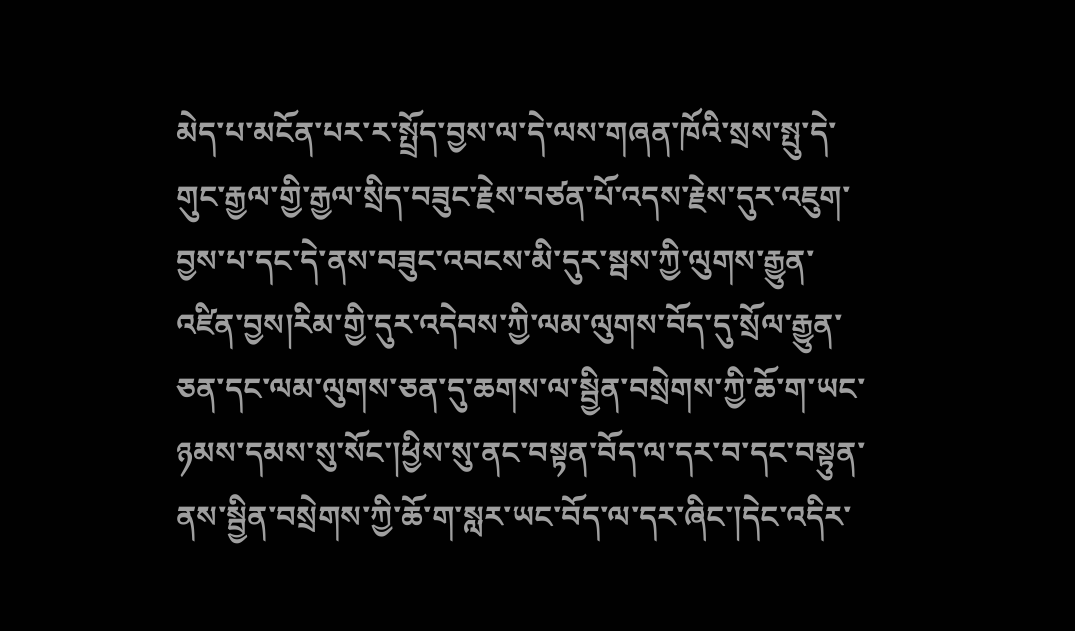མེད་པ་མངོན་པར་ར་སྤྲོད་བྱས་ལ་དེ་ལས་གཞན་ཁོའི་སྲས་སྤུ་དེ་གུང་རྒྱལ་གྱི་རྒྱལ་སྲིད་བཟུང་རྗེས་བཙན་པོ་འདས་རྗེས་དུར་འཇུག་བྱས་པ་དང་དེ་ནས་བཟུང་འབངས་མི་དུར་སྦས་ཀྱི་ལུགས་རྒྱུན་འཛིན་བྱས།རིམ་གྱི་དུར་འདེབས་ཀྱི་ལམ་ལུགས་བོད་དུ་སྲོལ་རྒྱུན་ཅན་དང་ལམ་ལུགས་ཅན་དུ་ཆགས་ལ་སྦྱིན་བསྲེགས་ཀྱི་ཆོ་ག་ཡང་ཉམས་དམས་སུ་སོང་།ཕྱིས་སུ་ནང་བསྟན་བོད་ལ་དར་བ་དང་བསྟུན་ནས་སྦྱིན་བསྲེགས་ཀྱི་ཆོ་ག་སླར་ཡང་བོད་ལ་དར་ཞིང་།དེང་འདིར་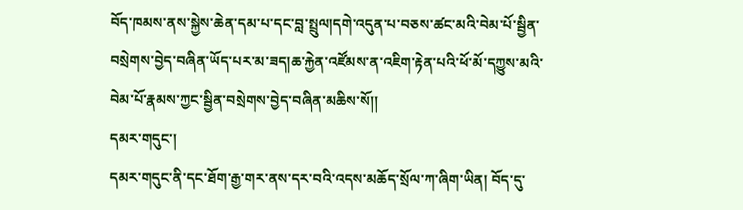བོད་ཁམས་ནས་སྐྱེས་ཆེན་དམ་པ་དང་བླ་སྤྲུལ།དགེ་འདུན་པ་བཅས་ཚང་མའི་བེམ་པོ་སྦྱིན་བསྲེགས་བྱེད་བཞིན་ཡོད་པར་མ་ཟད།ཆ་རྐྱེན་འཛོམས་ན་འཇིག་རྟེན་པའི་ཕོ་མོ་དཀྱུས་མའི་བེམ་པོ་རྣམས་ཀྱང་སྦྱིན་བསྲེགས་བྱེད་བཞིན་མཆིས་སོ།།
དམར་གདུང་།
དམར་གདུང་ནི་དང་ཐོག་རྒྱ་གར་ནས་དར་བའི་འདས་མཆོད་སྲོལ་ཀ་ཞིག་ཡིན། བོད་དུ་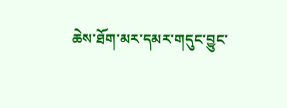ཆེས་ཐོག་མར་དམར་གདུང་བྱུང་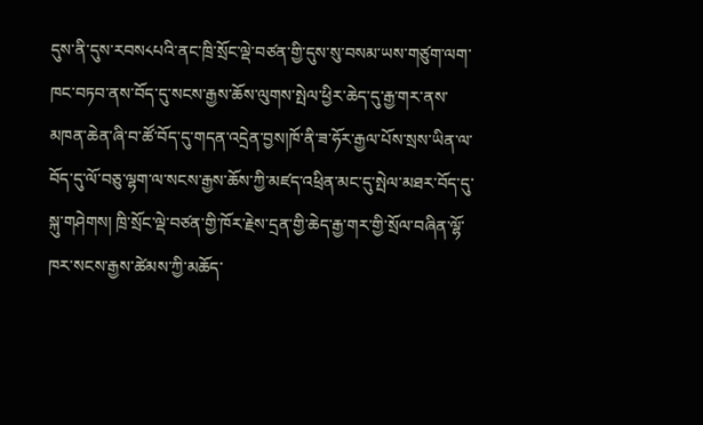དུས་ནི་དུས་རབས༨པའི་ནང་ཁྲི་སྲོང་ལྡེ་བཙན་གྱི་དུས་སུ་བསམ་ཡས་གཙུག་ལག་ཁང་བཏབ་ནས་བོད་དུ་སངས་རྒྱས་ཆོས་ལུགས་སྤེལ་ཕྱིར་ཆེད་དུ་རྒྱ་གར་ནས་མཁན་ཆེན་ཞི་བ་ཚོ་བོད་དུ་གདན་འདྲེན་བྱས།ཁོ་ནི་ཟ་ཧོར་རྒྱལ་པོས་སྲས་ཡིན་ལ་བོད་དུ་ལོ་བཅུ་ལྷག་ལ་སངས་རྒྱས་ཆོས་ཀྱི་མཛད་འཕྲིན་མང་དུ་སྤེལ་མཐར་བོད་དུ་སྐུ་གཤེགས། ཁྲི་སྲོང་ལྡེ་བཙན་གྱི་ཁོར་རྗེས་དྲན་གྱི་ཆེད་རྒྱ་གར་གྱི་སྲོལ་བཞིན་ལྷོ་ཁར་སངས་རྒྱས་ཚེམས་ཀྱི་མཆོད་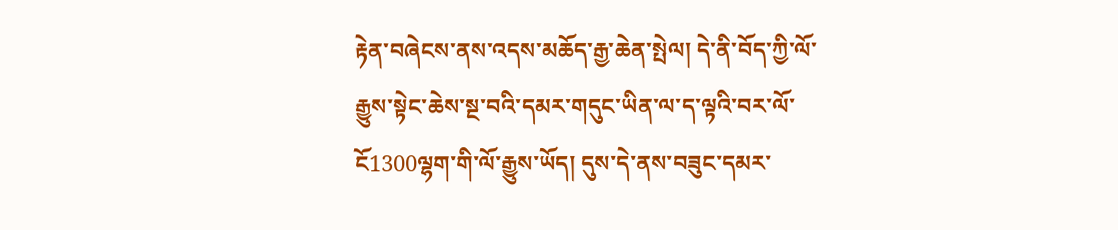རྟེན་བཞེངས་ནས་འདས་མཆོད་རྒྱ་ཆེན་སྤེལ། དེ་ནི་བོད་ཀྱི་ལོ་རྒྱུས་སྟེང་ཆེས་སྔ་བའི་དམར་གདུང་ཡིན་ལ་ད་ལྟའི་བར་ལོ་ངོ1300ལྷག་གི་ལོ་རྒྱུས་ཡོད། དུས་དེ་ནས་བཟུང་དམར་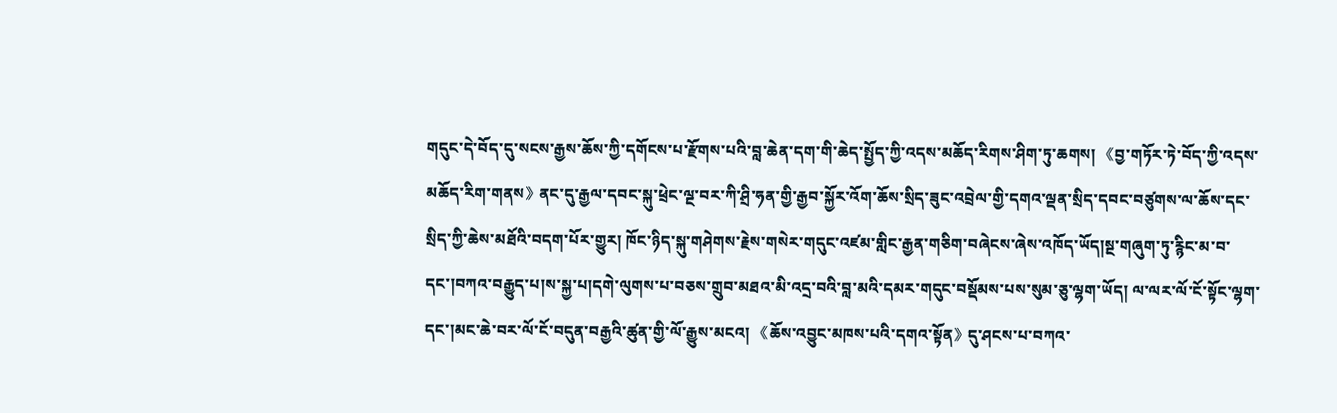གདུང་དེ་བོད་དུ་སངས་རྒྱས་ཆོས་ཀྱི་དགོངས་པ་རྫོགས་པའི་བླ་ཆེན་དག་གི་ཆེད་སྤྱོད་ཀྱི་འདས་མཆོད་རིགས་ཤིག་ཏུ་ཆགས། 《བྱ་གཏོར་ཏེ་བོད་ཀྱི་འདས་མཆོད་རིག་གནས》ནང་དུ་རྒྱལ་དབང་སྐུ་ཕྲེང་ལྔ་བར་ཀི་ཤྲི་ཧན་གྱི་རྒྱབ་སྐྱོར་འོག་ཆོས་སྲིད་ཟུང་འབྲེལ་གྱི་དགའ་ལྡན་སྲིད་དབང་བཙུགས་ལ་ཆོས་དང་སྲིད་ཀྱི་ཆེས་མཐོའི་བདག་པོར་གྱུར། ཁོང་ཉིད་སྐུ་གཤེགས་རྗེས་གསེར་གདུང་འཛམ་གླིང་རྒྱན་གཅིག་བཞེངས་ཞེས་འཁོད་ཡོད།སྔ་གཞུག་ཏུ་རྙིང་མ་བ་དང་།བཀའ་བརྒྱུད་པ།ས་སྐྱ་པ།དགེ་ལུགས་པ་བཅས་གྲུབ་མཐའ་མི་འདྲ་བའི་བླ་མའི་དམར་གདུང་བསྡོམས་པས་སུམ་ཅུ་ལྷག་ཡོད། ལ་ལར་ལོ་ངོ་སྟོང་ལྷག་དང་།མང་ཆེ་བར་ལོ་ངོ་བདུན་བརྒྱའི་ཚུན་གྱི་ལོ་རྒྱུས་མངའ། 《ཆོས་འབྱུང་མཁས་པའི་དགའ་སྟོན》དུ་ཤངས་པ་བཀའ་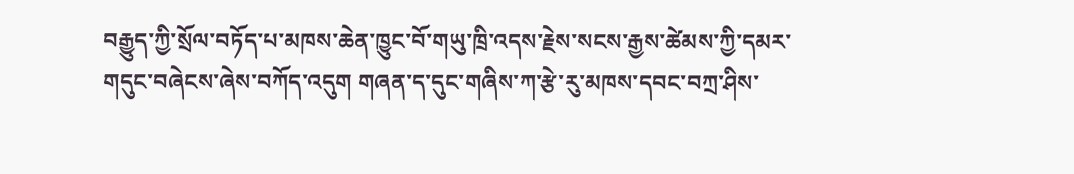བརྒྱུད་ཀྱི་སྲོལ་བཏོད་པ་མཁས་ཆེན་ཁྱུང་བོ་གཡུ་ཁྲི་འདས་རྗེས་སངས་རྒྱས་ཚེམས་ཀྱི་དམར་གདུང་བཞེངས་ཞེས་བཀོད་འདུག གཞན་ད་དུང་གཞིས་ཀ་རྩེ་རུ་མཁས་དབང་བཀྲ་ཤིས་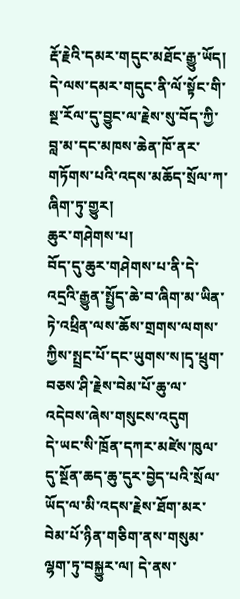རྡོ་རྗེའི་དམར་གདུང་མཐོང་རྒྱུ་ཡོད། དེ་ལས་དམར་གདུང་ནི་ལོ་སྟོང་གི་སྔ་རོལ་དུ་བྱུང་ལ་རྗེས་སུ་བོད་ཀྱི་བླ་མ་དང་མཁས་ཆེན་ཁོ་ནར་གཏོགས་པའི་འདས་མཆོད་སྲོལ་ཀ་ཞིག་ཏུ་གྱུར།
ཆུར་གཤེགས་པ།
བོད་དུ་ཆུར་གཤེགས་པ་ནི་དེ་འདྲའི་རྒྱུན་སྤྱོད་ཆེ་བ་ཞིག་མ་ཡིན་ཏེ་འཕྲིན་ལས་ཆོས་གྲགས་ལགས་ཀྱིས་སྤྲང་པོ་དང་ཡུགས་ས།དྭ་ཕྲུག་བཅས་ཤི་རྗེས་བེམ་པོ་ཆུ་ལ་འདེབས་ཞེས་གསུངས་འདུག
དེ་ཡང་སི་ཁྲོན་དཀར་མཛེས་ཁུལ་དུ་སྔོན་ཆད་ཆུ་དུར་བྱེད་པའི་སྲོལ་ཡོད་ལ་མི་འདས་རྗེས་ཐོག་མར་བེམ་པོ་ཉིན་གཅིག་ནས་གསུམ་ལྷག་ཏུ་བསྐྱུར་ལ། དེ་ནས་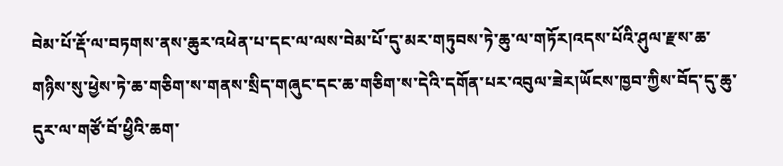བེམ་པོ་རྡོ་ལ་བཏགས་ནས་ཆུར་འཕེན་པ་དང་ལ་ལས་བེམ་པོ་དུ་མར་གཏུབས་ཏེ་ཆུ་ལ་གཏོར།འདས་པོའི་ཤུལ་རྫས་ཆ་གཉིས་སུ་ཕྱེས་ཏེ་ཆ་གཅིག་ས་གནས་སྲིད་གཞུང་དང་ཆ་གཅིག་ས་དེའི་དགོན་པར་འབུལ་ཟེར།ཡོངས་ཁྱབ་ཀྱིས་བོད་དུ་ཆུ་དུར་ལ་གཙོ་བོ་ཕྱིའི་ཆག་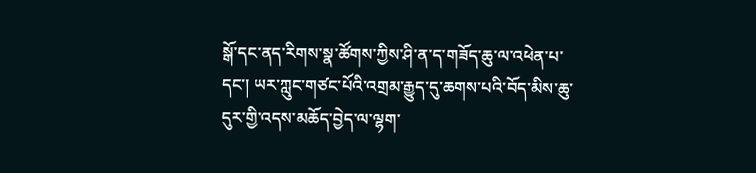སྒོ་དང་ནད་རིགས་སྣ་ཚོགས་ཀྱིས་ཤི་ན་ད་གཟོད་ཆུ་ལ་འཕེན་པ་དང་། ཡར་ཀླུང་གཙང་པོའི་འགྲམ་རྒྱུད་དུ་ཆགས་པའི་བོད་མིས་ཆུ་དུར་གྱི་འདས་མཆོད་བྱེད་ལ་ལྷག་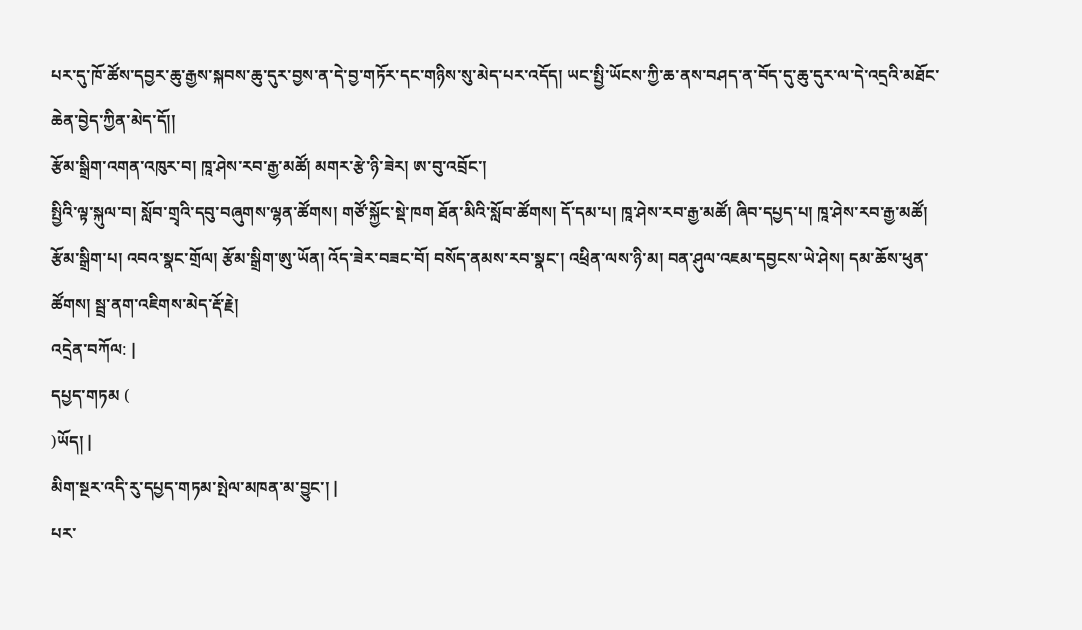པར་དུ་ཁོ་ཚོས་དབྱར་ཆུ་རྒྱས་སྐབས་ཆུ་དུར་བྱས་ན་དེ་བྱ་གཏོར་དང་གཉིས་སུ་མེད་པར་འདོད། ཡང་སྤྱི་ཡོངས་ཀྱི་ཆ་ནས་བཤད་ན་བོད་དུ་ཆུ་དུར་ལ་དེ་འདྲའི་མཐོང་ཆེན་བྱེད་ཀྱིན་མེད་དོ།།
རྩོམ་སྒྲིག་འགན་འཁུར་བ། ཁཱ་ཤེས་རབ་རྒྱ་མཚོ། མགར་རྩེ་ཉི་ཟེར། ཨ་བུ་འབྲོང་།
སྤྱིའི་ལྟ་སྐུལ་བ། སློབ་གྲྭའི་དབུ་བཞུགས་ལྷན་ཚོགས། གཙོ་སྐྱོང་སྡེ་ཁག ཐོན་མིའི་སློབ་ཚོགས། དོ་དམ་པ། ཁཱ་ཤེས་རབ་རྒྱ་མཚོ། ཞིབ་དཔྱད་པ། ཁཱ་ཤེས་རབ་རྒྱ་མཚོ། རྩོམ་སྒྲིག་པ། འབའ་སྣང་གྲོལ། རྩོམ་སྒྲིག་ཨུ་ཡོན། འོད་ཟེར་བཟང་བོ། བསོད་ནམས་རབ་སྣང་། འཕྲིན་ལས་ཉི་མ། བན་ཤུལ་འཇམ་དབྱངས་ཡེ་ཤེས། དམ་ཆོས་ཕུན་ཚོགས། སྦྲ་ནག་འཇིགས་མེད་རྡོ་རྗེ།
འདྲེན་བཀོལ: |
དཔྱད་གཏམ (
)ཡོད། |
མིག་སྔར་འདི་རུ་དཔྱད་གཏམ་སྤེལ་མཁན་མ་བྱུང་། |
པར་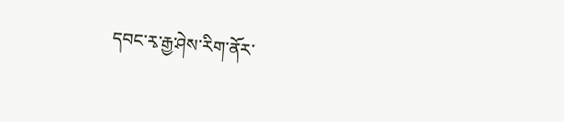དབང་རྭ་རྒྱ་ཤེས་རིག་ནོར་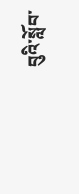བུའི་སློབ་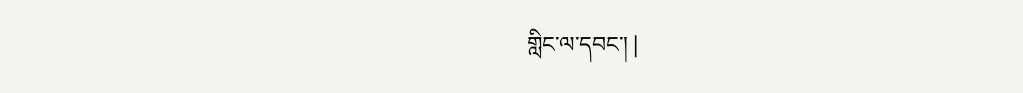གླིང་ལ་དབང་། |